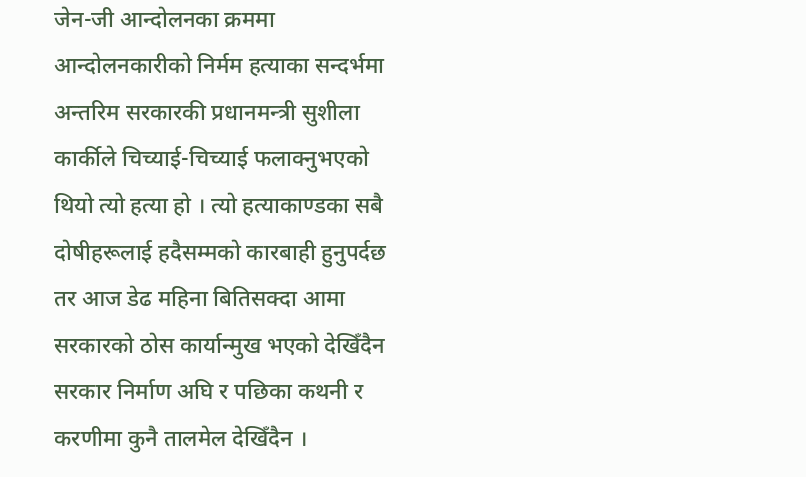जेन-जी आन्दोलनका क्रममा आन्दोलनकारीको निर्मम हत्याका सन्दर्भमा अन्तरिम सरकारकी प्रधानमन्त्री सुशीला कार्कीले चिच्याई-चिच्याई फलाक्नुभएको थियो त्यो हत्या हो । त्यो हत्याकाण्डका सबै दोषीहरूलाई हदैसम्मको कारबाही हुनुपर्दछ तर आज डेढ महिना बितिसक्दा आमा सरकारको ठोस कार्यान्मुख भएको देखिँदैन सरकार निर्माण अघि र पछिका कथनी र करणीमा कुनै तालमेल देखिँदैन ।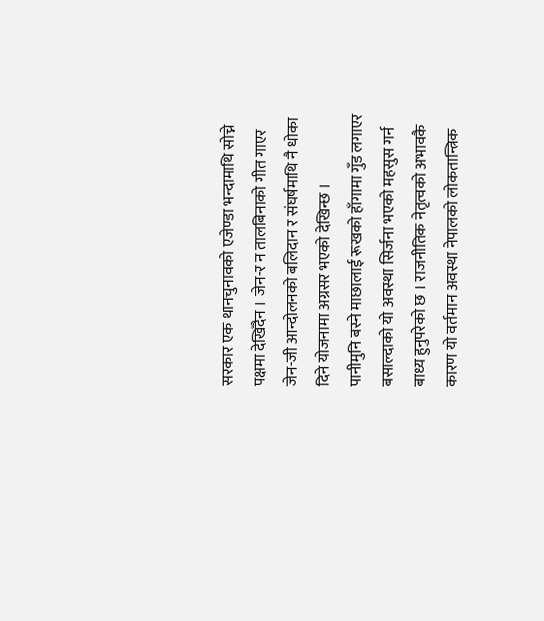सरकार एक थानचुनावको एजेण्डा भन्दामाथि सोच्ने पक्षमा देखिँदैन । जेन-र न तालबिनाको गीत गाएर जेन-जी आन्दोलनको बलिदान र संघर्षमाथि नै धोका दिने योजनामा अग्रसर भएको देखिन्छ ।
पानीमुनि बस्ने माछालाई रूखको हाँगामा गुँड लगाएर बसाल्दाको यो अवस्था सिर्जना भएको महसुस गर्न बाध्य हुनुपरेको छ । राजनीतिक नेतृत्वको अभावकै कारण यो वर्तमान अवस्था नेपालको लोकतान्त्रिक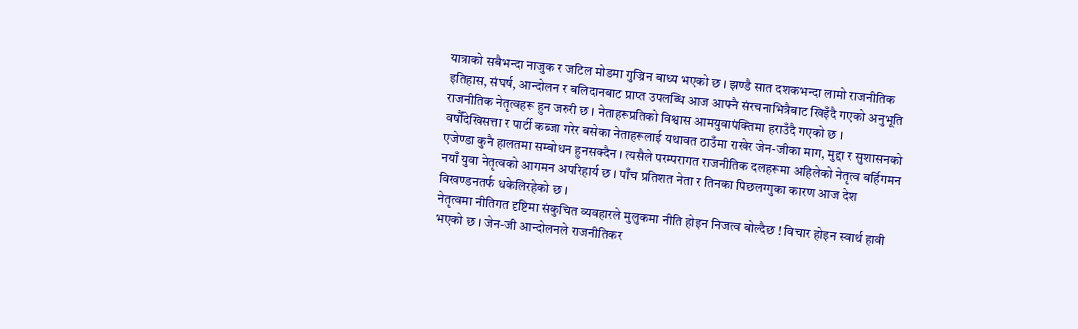यात्राको सबैभन्दा नाजुक र जटिल मोडमा गुज्रिन बाध्य भएको छ । झण्डै सात दशकभन्दा लामो राजनीतिक इतिहास, संघर्ष, आन्दोलन र बलिदानबाट प्राप्त उपलब्धि आज आफ्नै संरचनाभित्रैबाट खिइँदै गएको अनुभूति राजनीतिक नेतृत्वहरू हुन जरुरी छ । नेताहरूप्रतिको विश्वास आमयुवापंक्तिमा हराउँदै गएको छ ।
वर्षौंदेखिसत्ता र पार्टी कब्जा गरेर बसेका नेताहरूलाई यथावत ठाउँमा राखेर जेन-जीका माग, मुद्दा र सुशासनको एजेण्डा कुनै हालतमा सम्बोधन हुनसक्दैन । त्यसैले परम्परागत राजनीतिक दलहरूमा अहिलेको नेतृत्व बर्हिगमन नयाँ युवा नेतृत्वको आगमन अपरिहार्य छ । पाँच प्रतिशत नेता र तिनका पिछलग्गुका कारण आज देश विखण्डनतर्फ धकेलिरहेको छ ।
नेतृत्वमा नीतिगत दृष्टिमा संकुचित व्यवहारले मुलुकमा नीति होइन निजत्व बोल्दैछ ! विचार होइन स्वार्थ हावी भएको छ । जेन-जी आन्दोलनले राजनीतिकर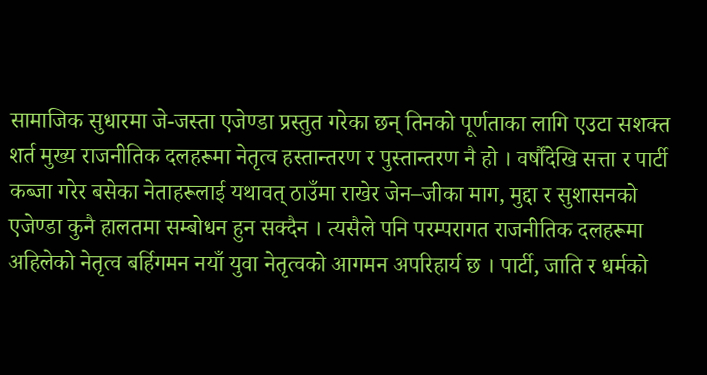सामाजिक सुधारमा जे-जस्ता एजेण्डा प्रस्तुत गरेका छन् तिनको पूर्णताका लागि एउटा सशक्त शर्त मुख्य राजनीतिक दलहरूमा नेतृत्व हस्तान्तरण र पुस्तान्तरण नै हो । वर्षौंदेखि सत्ता र पार्टी कब्जा गरेर बसेका नेताहरूलाई यथावत् ठाउँमा राखेर जेन–जीका माग, मुद्दा र सुशासनको एजेण्डा कुनै हालतमा सम्बोधन हुन सक्दैन । त्यसैले पनि परम्परागत राजनीतिक दलहरूमा अहिलेको नेतृत्व बर्हिगमन नयाँ युवा नेतृत्वको आगमन अपरिहार्य छ । पार्टी, जाति र धर्मको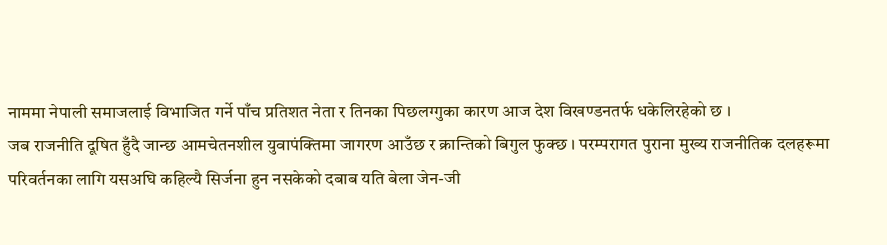नाममा नेपाली समाजलाई विभाजित गर्ने पाँच प्रतिशत नेता र तिनका पिछलग्गुका कारण आज देश विखण्डनतर्फ धकेलिरहेको छ ।
जब राजनीति दूषित हुँदै जान्छ आमचेतनशील युवापंक्तिमा जागरण आउँछ र क्रान्तिको बिगुल फुक्छ । परम्परागत पुराना मुख्य राजनीतिक दलहरूमा परिवर्तनका लागि यसअघि कहिल्यै सिर्जना हुन नसकेको दबाब यति बेला जेन-जी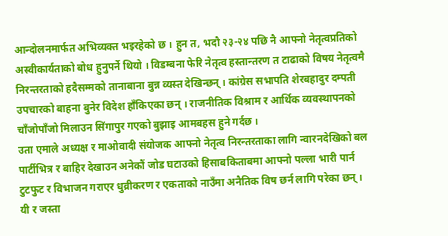आन्दोलनमार्फत अभिव्यक्त भइरहेको छ । हुन त, भदौ २३-२४ पछि नै आफ्नो नेतृत्वप्रतिको अस्वीकार्यताको बोध हुनुपर्ने थियो । विडम्बना फेरि नेतृत्व हस्तान्तरण त टाढाको विषय नेतृत्वमै निरन्तरताको हदैसम्मको तानाबाना बुन्न व्यस्त देखिन्छन् । कांग्रेस सभापति शेरबहादुर दम्पती उपचारको बाहना बुनेर विदेश हाँकिएका छन् । राजनीतिक विश्राम र आर्थिक व्यवस्थापनको चाँजोपाँजो मिलाउन सिंगापुर गएको बुझाइ आमबहस हुने गर्दछ ।
उता एमाले अध्यक्ष र माओवादी संयोजक आफ्नो नेतृत्व निरन्तरताका लागि न्वारनदेखिको बल पार्टीभित्र र बाहिर देखाउन अनेकौं जोड घटाउको हिसाबकिताबमा आफ्नो पल्ला भारी पार्न टुटफुट र विभाजन गराएर धुव्रीकरण र एकताको नाउँमा अनैतिक विष छर्न लागि परेका छन् । यी र जस्ता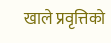खाले प्रवृत्तिको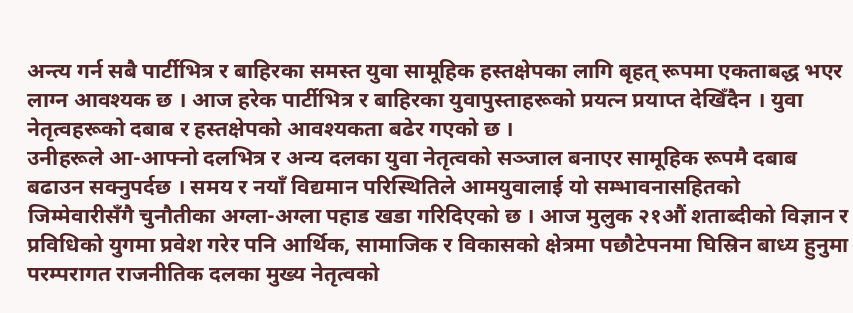अन्त्य गर्न सबै पार्टीभित्र र बाहिरका समस्त युवा सामूहिक हस्तक्षेपका लागि बृहत् रूपमा एकताबद्ध भएर लाग्न आवश्यक छ । आज हरेक पार्टीभित्र र बाहिरका युवापुस्ताहरूको प्रयत्न प्रयाप्त देखिँदैन । युवा नेतृत्वहरूको दबाब र हस्तक्षेपको आवश्यकता बढेर गएको छ ।
उनीहरूले आ-आफ्नो दलभित्र र अन्य दलका युवा नेतृत्वको सञ्जाल बनाएर सामूहिक रूपमै दबाब बढाउन सक्नुपर्दछ । समय र नयाँ विद्यमान परिस्थितिले आमयुवालाई यो सम्भावनासहितको जिम्मेवारीसँगै चुनौतीका अग्ला-अग्ला पहाड खडा गरिदिएको छ । आज मुलुक २१औं शताब्दीको विज्ञान र प्रविधिको युगमा प्रवेश गरेर पनि आर्थिक, सामाजिक र विकासको क्षेत्रमा पछौटेपनमा घिस्रिन बाध्य हुनुमा परम्परागत राजनीतिक दलका मुख्य नेतृत्वको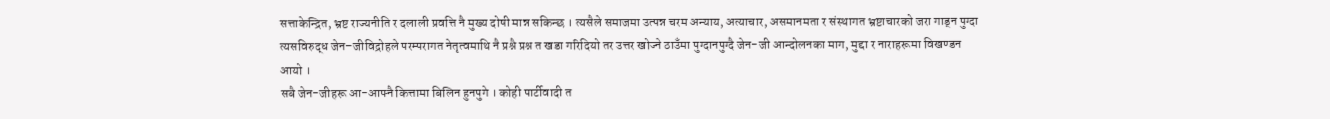सत्ताकेन्द्रित, भ्रष्ट राज्यनीति र दलाली प्रवत्ति नै मुख्य दोषी मान्न सकिन्छ । त्यसैले समाजमा उत्पन्न चरम अन्याय, अत्याचार, असमानमता र संस्थागत भ्रष्टाचारको जरा गाड्न पुग्दा त्यसविरुद्ध जेन–जीविद्रोहले परम्परागत नेतृत्वमाथि नै प्रश्नै प्रश्न त खडा गरिदियो तर उत्तर खोज्ने ठाउँमा पुग्दानपुग्दै जेन-जी आन्दोलनका माग, मुद्दा र नाराहरूमा विखण्डन आयो ।
सबै जेन-जीहरू आ-आफ्नै कित्तामा बिलिन हुनपुगे । कोही पार्टीवादी त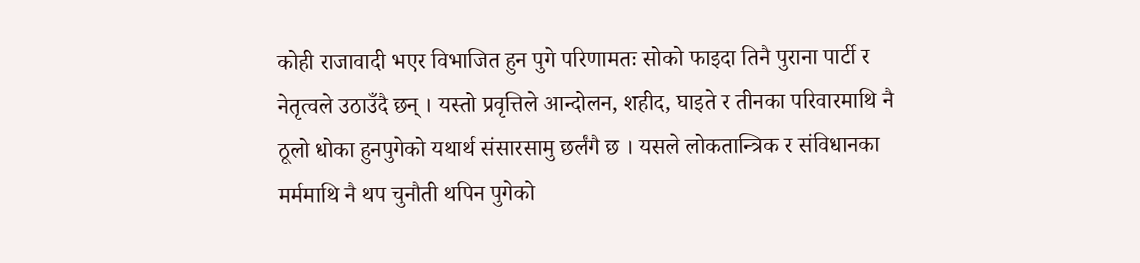कोही राजावादी भएर विभाजित हुन पुगे परिणामतः सोको फाइदा तिनै पुराना पार्टी र नेतृत्वले उठाउँदै छन् । यस्तो प्रवृत्तिले आन्दोलन, शहीद, घाइते र तीनका परिवारमाथि नै ठूलो धोका हुनपुगेको यथार्थ संसारसामु छर्लंगै छ । यसले लोकतान्त्रिक र संविधानका मर्ममाथि नै थप चुनौती थपिन पुगेको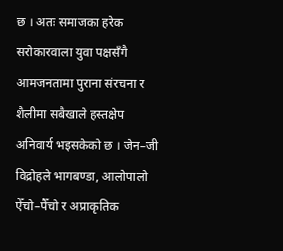छ । अतः समाजका हरेक सरोकारवाला युवा पक्षसँगै आमजनतामा पुराना संरचना र शैलीमा सबैखाले हस्तक्षेप अनिवार्य भइसकेको छ । जेन–जी विद्रोहले भागबण्डा, आलोपालो ऐँचो–पैँचो र अप्राकृतिक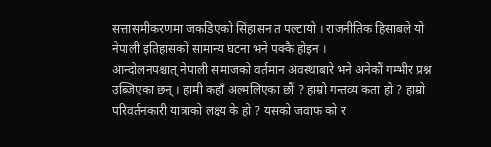सत्तासमीकरणमा जकडिएको सिंहासन त पल्टायो । राजनीतिक हिसाबले यो नेपाली इतिहासको सामान्य घटना भने पक्कै होइन ।
आन्दोलनपश्चात् नेपाली समाजको वर्तमान अवस्थाबारे भने अनेकौं गम्भीर प्रश्न उब्जिएका छन् । हामी कहाँ अल्मलिएका छौं ? हाम्रो गन्तव्य कता हो ? हाम्रो परिवर्तनकारी यात्राको लक्ष्य के हो ? यसको जवाफ को र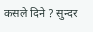कसले दिने ? सुन्दर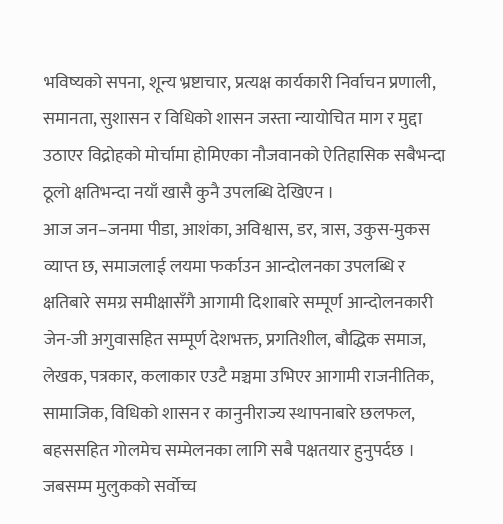भविष्यको सपना, शून्य भ्रष्टाचार, प्रत्यक्ष कार्यकारी निर्वाचन प्रणाली, समानता, सुशासन र विधिको शासन जस्ता न्यायोचित माग र मुद्दा उठाएर विद्रोहको मोर्चामा होमिएका नौजवानको ऐतिहासिक सबैभन्दा ठूलो क्षतिभन्दा नयाँ खासै कुनै उपलब्धि देखिएन ।
आज जन–जनमा पीडा, आशंका, अविश्वास, डर, त्रास, उकुस-मुकस व्याप्त छ, समाजलाई लयमा फर्काउन आन्दोलनका उपलब्धि र क्षतिबारे समग्र समीक्षासँगै आगामी दिशाबारे सम्पूर्ण आन्दोलनकारी जेन-जी अगुवासहित सम्पूर्ण देशभक्त, प्रगतिशील, बौद्धिक समाज, लेखक, पत्रकार, कलाकार एउटै मञ्चमा उभिएर आगामी राजनीतिक, सामाजिक, विधिको शासन र कानुनीराज्य स्थापनाबारे छलफल, बहससहित गोलमेच सम्मेलनका लागि सबै पक्षतयार हुनुपर्दछ । जबसम्म मुलुकको सर्वोच्च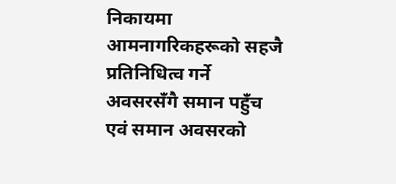निकायमा आमनागरिकहरूको सहजै प्रतिनिधित्व गर्ने अवसरसँगै समान पहुँच एवं समान अवसरको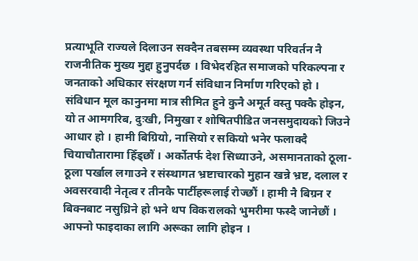प्रत्याभूति राज्यले दिलाउन सक्दैन तबसम्म व्यवस्था परिवर्तन नै राजनीतिक मुख्य मुद्दा हुनुपर्दछ । विभेदरहित समाजको परिकल्पना र जनताको अधिकार संरक्षण गर्न संविधान निर्माण गरिएको हो ।
संविधान मूल कानुनमा मात्र सीमित हुने कुनै अमूर्त वस्तु पक्कै होइन, यो त आमगरिब, दुःखी, निमुखा र शोषितपीडित जनसमुदायको जिउने आधार हो । हामी बिग्रियो, नासियो र सकियो भनेर फलाक्दै चियाचौतारामा हिँड्छौं । अर्कोतर्फ देश सिध्याउने, असमानताको ठूला-ठूला पर्खाल लगाउने र संस्थागत भ्रष्टाचारको मुहान खन्ने भ्रष्ट, दलाल र अवसरवादी नेतृत्व र तीनकै पार्टीहरूलाई रोज्छौं । हामी नै बिग्रन र बिक्नबाट नसुध्रिने हो भने थप विकरालको भुमरीमा फस्दै जानेछौं । आफ्नो फाइदाका लागि अरूका लागि होइन ।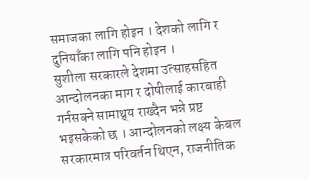समाजका लागि होइन । देशको लागि र दुनियाँका लागि पनि होइन ।
सुशीला सरकारले देशमा उत्साहसहित आन्दोलनका माग र दोषीलाई कारबाही गर्नसक्ने सामाथ्र्य राख्दैन भन्ने प्रष्ट भइसकेको छ । आन्दोलनको लक्ष्य केबल सरकारमात्र परिवर्तन थिएन, राजनीतिक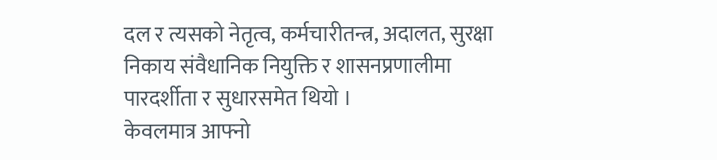दल र त्यसको नेतृत्व, कर्मचारीतन्त्र, अदालत, सुरक्षा निकाय संवैधानिक नियुक्ति र शासनप्रणालीमा पारदर्शीता र सुधारसमेत थियो ।
केवलमात्र आफ्नो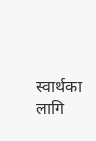स्वार्थका लागि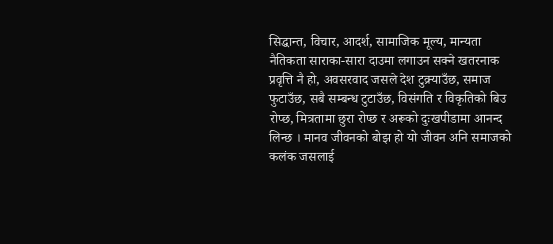सिद्धान्त, विचार, आदर्श, सामाजिक मूल्य, मान्यता नैतिकता साराका-सारा दाउमा लगाउन सक्ने खतरनाक प्रवृत्ति नै हो, अवसरवाद जसले देश टुक्र्याउँछ, समाज फुटाउँछ, सबै सम्बन्ध टुटाउँछ, विसंगति र विकृतिको बिउ रोप्छ, मित्रतामा छुरा रोप्छ र अरूको दुःखपीडामा आनन्द लिन्छ । मानव जीवनको बोझ हो यो जीवन अनि समाजको कलंक जसलाई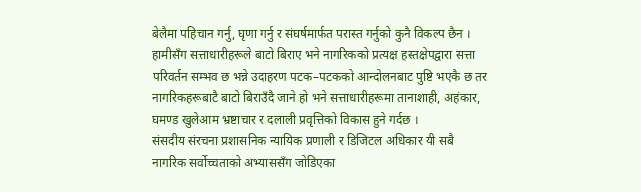बेलैमा पहिचान गर्नु, घृणा गर्नु र संघर्षमार्फत परास्त गर्नुको कुनै विकल्प छैन । हामीसँग सत्ताधारीहरूले बाटो बिराए भने नागरिकको प्रत्यक्ष हस्तक्षेपद्वारा सत्ता परिवर्तन सम्भव छ भन्ने उदाहरण पटक–पटकको आन्दोलनबाट पुष्टि भएकै छ तर नागरिकहरूबाटै बाटो बिराउँदै जाने हो भने सत्ताधारीहरूमा तानाशाही, अहंकार, घमण्ड खुलेआम भ्रष्टाचार र दलाली प्रवृत्तिको विकास हुने गर्दछ ।
संसदीय संरचना प्रशासनिक न्यायिक प्रणाली र डिजिटल अधिकार यी सबै नागरिक सर्वोच्चताको अभ्याससँग जोडिएका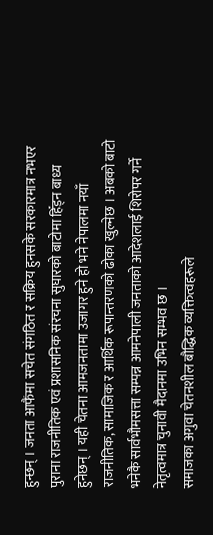हुन्छन् । जनता आफैंमा सचेत संगठित र सक्रिय हुनसके सरकारमात्र नभएर पुराना राजनीतिक एवं प्रशासनिक संरचना सुघारको बाटोमा हिँड्न बाध्य हुनेछन् । यही चेतना आमजनतामा उजागर हुने हो भने नेपालमा नयाँ राजनीतिक, सामाजिक र आर्थिक रूपान्तरणको ढोका खुल्नेछ । अबको बाटो भनेकै सार्वभौमसत्ता सम्पन्न आमनेपाली जनताको आदेशलाई शिरोपर गर्ने नेतृत्वमात्र चुनावी मैदानमा उभिन सम्भव छ ।
समाजका अगुवा चेतनशील बौद्धिक व्यक्तित्वहरूले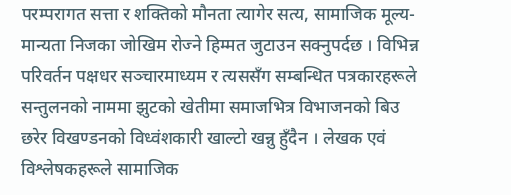परम्परागत सत्ता र शक्तिको मौनता त्यागेर सत्य, सामाजिक मूल्य-मान्यता निजका जोखिम रोज्ने हिम्मत जुटाउन सक्नुपर्दछ । विभिन्न परिवर्तन पक्षधर सञ्चारमाध्यम र त्यससँग सम्बन्धित पत्रकारहरूले सन्तुलनको नाममा झुटको खेतीमा समाजभित्र विभाजनको बिउ छरेर विखण्डनको विध्वंशकारी खाल्टो खन्नु हुँदैन । लेखक एवं विश्लेषकहरूले सामाजिक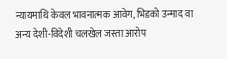न्यायमाथि केवल भावनात्मक आवेग, भिडको उन्माद वा अन्य देशी-विदेशी चलखेल जस्ता आरोप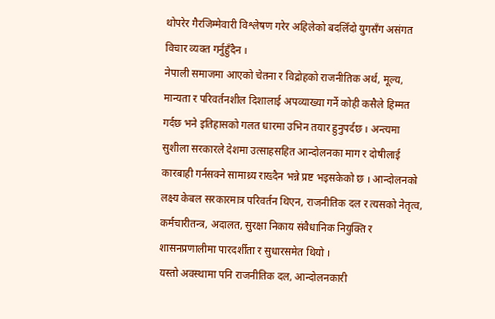थोपरेर गैरजिम्मेवारी विश्लेषण गरेर अहिलेको बदलिँदो युगसँग असंगत विचार व्यक्त गर्नुहुँदैन ।
नेपाली समाजमा आएको चेतना र विद्रोहको राजनीतिक अर्थ, मूल्य, मान्यता र परिवर्तनशील दिशालाई अपव्याख्या गर्ने कोही कसैले हिम्मत गर्दछ भने इतिहासको गलत धारमा उभिन तयार हुनुपर्दछ । अन्त्यमा सुशीला सरकारले देशमा उत्साहसहित आन्दोलनका माग र दोषीलाई कारबाही गर्नसक्ने सामाथ्र्य राख्दैन भन्ने प्रष्ट भइसकेको छ । आन्दोलनको लक्ष्य केबल सरकारमात्र परिवर्तन थिएन, राजनीतिक दल र त्यसको नेतृत्व, कर्मचारीतन्त्र, अदालत, सुरक्षा निकाय संवैधानिक नियुक्ति र शासनप्रणालीमा पारदर्शीता र सुधारसमेत थियो ।
यस्तो अवस्थामा पनि राजनीतिक दल, आन्दोलनकारी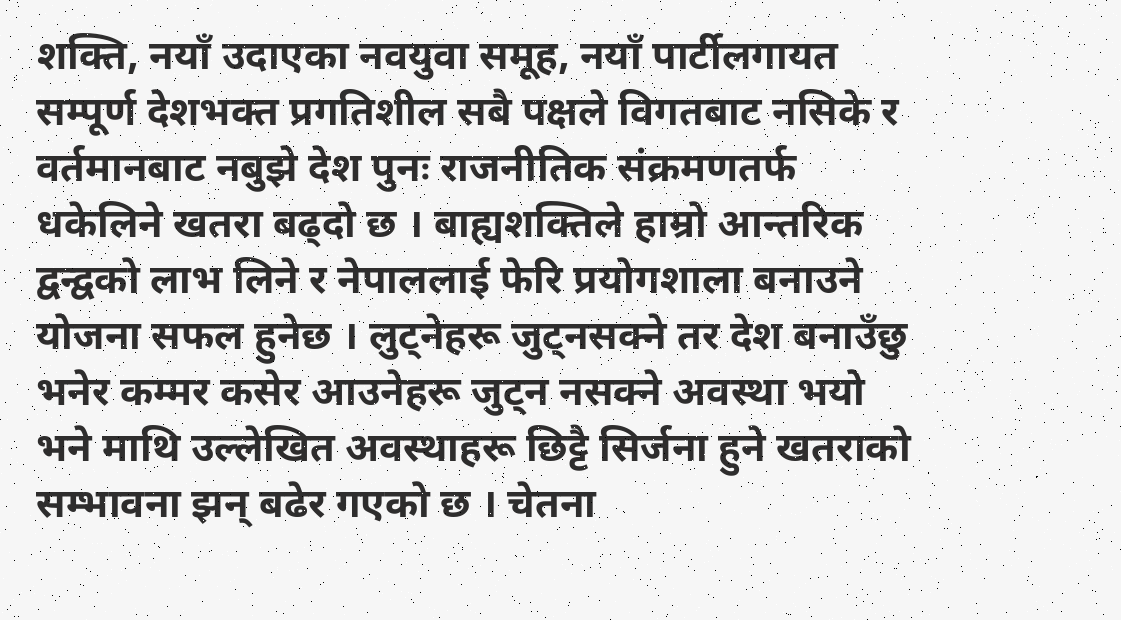शक्ति, नयाँ उदाएका नवयुवा समूह, नयाँ पार्टीलगायत सम्पूर्ण देशभक्त प्रगतिशील सबै पक्षले विगतबाट नसिके र वर्तमानबाट नबुझे देश पुनः राजनीतिक संक्रमणतर्फ धकेलिने खतरा बढ्दो छ । बाह्यशक्तिले हाम्रो आन्तरिक द्वन्द्वको लाभ लिने र नेपाललाई फेरि प्रयोगशाला बनाउने योजना सफल हुनेछ । लुट्नेहरू जुट्नसक्ने तर देश बनाउँछु भनेर कम्मर कसेर आउनेहरू जुट्न नसक्ने अवस्था भयो भने माथि उल्लेखित अवस्थाहरू छिट्टै सिर्जना हुने खतराको सम्भावना झन् बढेर गएको छ । चेतना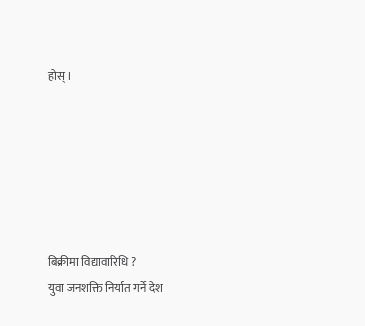होस् ।






बिक्रीमा विद्यावारिधि ?
युवा जनशक्ति निर्यात गर्ने देश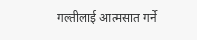गल्तीलाई आत्मसात गर्ने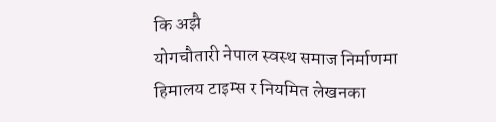कि अझै
योगचौतारी नेपाल स्वस्थ समाज निर्माणमा
हिमालय टाइम्स र नियमित लेखनका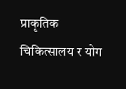प्राकृतिक चिकित्सालय र योग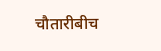चौतारीबीच